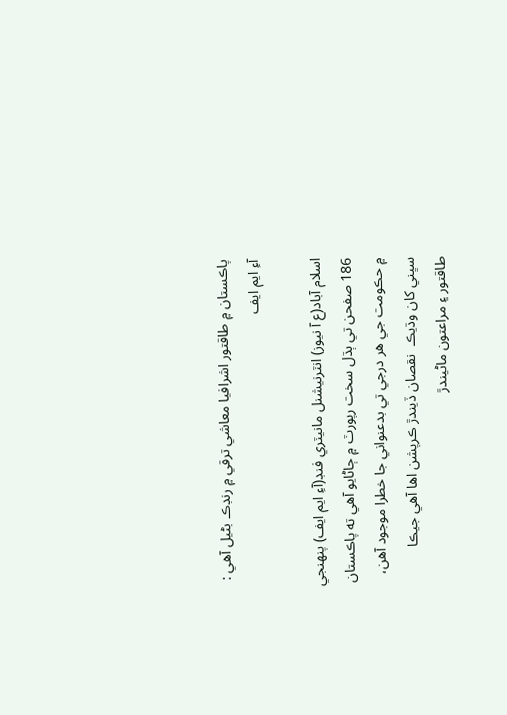پاڪستان ۾ طاقتور اشرافيا معاشي ترقي ۾ رنڊڪ بڻيل آهي : آءِ ايم ايف

اسلام آباد(ع آ نيوز) انٽرنيشنل مانيٽري فنڊ(آءِ ايم ايف) پنهنجي 186 صفحن تي ٻڌل سخت رپورٽ ۾ ڄاڻايو آهي ته پاڪستان ۾ حڪومت جي هر درجي تي بدعنواني جا خطرا موجود آهن، سڀني کان وڌيڪ  نقصان ڏيندڙ ڪرپشن اها آهي جيڪا طاقتور ۽ مراعتون ماڻيندڙ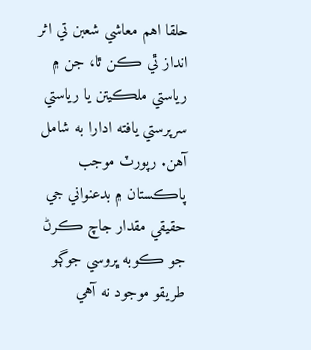حلقا اهم معاشي شعبن تي اثر انداز ٿي ڪن ٿا، جن ۾ رياستي ملڪيتن يا رياستي سرپرستي يافته ادارا به شامل آهن. رپورٽ موجب پاڪستان ۾ بدعنواني جي حقيقي مقدار جاچ ڪرڻ جو ڪوبه ڀروسي جوڳو طريقو موجود نه آهي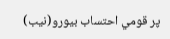پر قومي احتساب بيورو(نيب)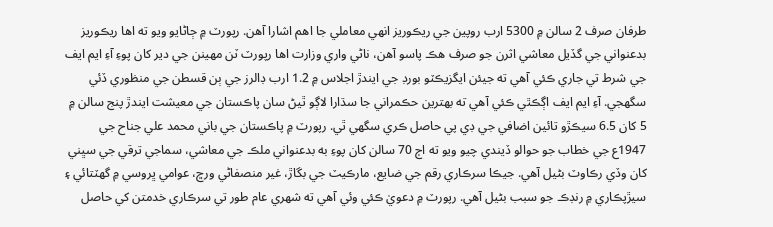طرفان صرف 2 سالن ۾ 5300 ارب روپين جي ريڪوريز انهي معاملي جا اهم اشارا آهن. رپورٽ ۾ ڄاڻايو ويو ته اها ريڪوريز بدعنواني جي گڏيل معاشي اثرن جو صرف هڪ پاسو آهن، ناڻي واري وزارت اها رپورٽ ٽن مهينن جي دير کان پوءِ آءِ ايم ايف جي شرط تي جاري ڪئي آهي ته جيئن ايگزيڪٽو بورڊ جي ايندڙ اجلاس ۾ 1.2 ارب ڊالرز جي ٻن قسطن جي منظوري ڏئي سگهجي. آءِ ايم ايف اڳڪٿي ڪئي آهي ته بهترين حڪمراني جا سڌارا لاڳو ٿيڻ سان پاڪستان جي معيشت ايندڙ پنج سالن ۾ 5 کان 6.5 سيڪڙو تائين اضافي جي ڊي پي حاصل ڪري سگهي ٿي. رپورٽ ۾ پاڪستان جي باني محمد علي جناح جي 1947ع جي خطاب جو حوالو ڏيندي چيو ويو ته اڄ 70 سالن کان پوءِ به بدعنواني ملڪ جي معاشي، سماجي ترقي جي سڀني کان وڏي رڪاوٽ بڻيل آهي. جيڪا سرڪاري رقم جي ضايع، مارڪيٽ جي بگاڙ، غير منصفاڻي ورڇ، عوامي ڀروسي ۾ گهٽتائي ۽ سيڙپڪاري ۾ رنڊڪ جو سبب بڻيل آهي. رپورٽ ۾ دعويٰ ڪئي وئي آهي ته شهري عام طور تي سرڪاري خدمتن کي حاصل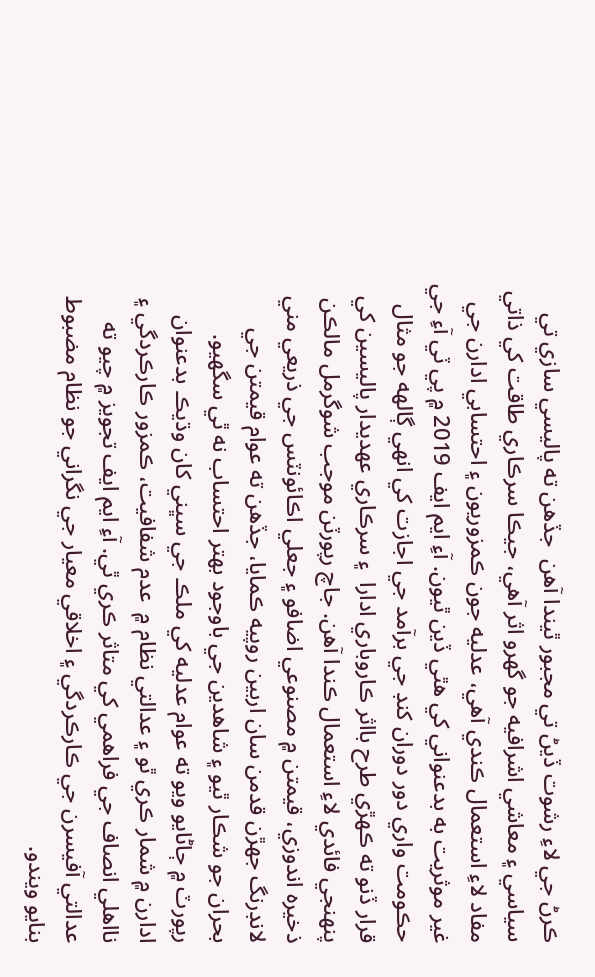ڪرڻ جي لاءِ رشوت ڏيڻ تي مجبور ٿيندا آهن  جڏهن ته پاليسي سازي تي سياسي ۽ معاشي اشرافيه جو گهرو اثر آهي، جيڪا سرڪاري طاقت کي ذاتي مفاد لاءِ استعمال ڪندي آهي، عدليه جون ڪمزوريون ۽ احتسابي ادارن جي غير موثريت به بدعنواني کي هٿي ڏين ٿيون. آءِ ايم ايف 2019 ۾ پي ٽي آءِ جي حڪومت واري دور دوران کنڊ جي برآمد جي اجازت کي انهي ڳالهه جو مثال قرار ڏنو ته ڪهڙي طرح بااثر ڪاروباري ادارا  ۽ سرڪاري عهديدار پاليسين کي پنهنجي فائدي لاءِ استعمال ڪندا آهن. جاچ رپورٽن موجب شوگرمل مالڪن ذخيره اندوزي، قيمتن ۾ مصنوعي اضافو ۽ جعلي اڪائونٽس جي ذريعي مني لانڊرنگ جهڙن قدمن سان اربين روپيه ڪمايا، جڏهن ته عوام قيمتن جي بحران جو شڪار ٿيو ۽ شاهدين جي باوجود بهتر احتساب نه ٿي سگهيو. رپورٽ ۾ ڄاڻايو ويو ته عوام عدليه کي ملڪ جي سڀني کان وڌيڪ بدعنوان ادارن ۾ شمار ڪري ٿو ۽ عدالتي نظام ۾  عدم شفافيت، ڪمزور ڪارڪردگي ۽ نااهلي انصاف جي فراهمي کي متاثر ڪري ٿي. آءِ ايم ايف تجويز ۾ چيو ته عدالتي آفيسرن جي ڪارڪردگي ۽ اخلاقي معيار جي نگراني جو نظام مضبوط بنايو ويندو.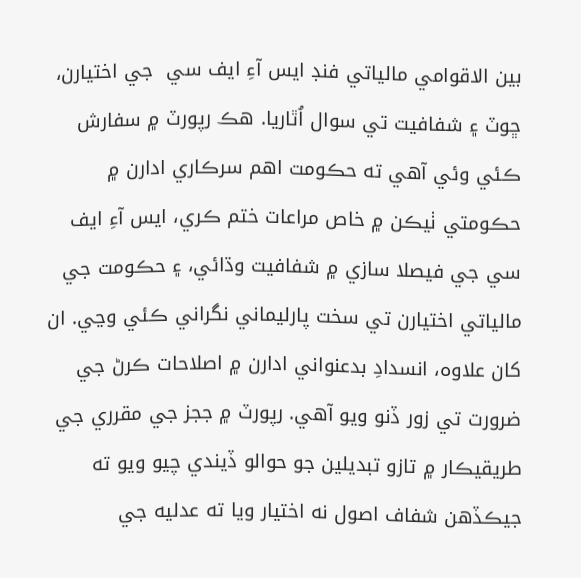بين الاقوامي مالياتي فنڊ ايس آءِ ايف سي  جي اختيارن، ڇوٽ ۽ شفافيت تي سوال اُٿاريا. هڪ رپورٽ ۾ سفارش ڪئي وئي آهي ته حڪومت اهم سرڪاري ادارن ۾ حڪومتي ٺيڪن ۾ خاص مراعات ختم ڪري، ايس آءِ ايف سي جي فيصلا سازي ۾ شفافيت وڌائي، ۽ حڪومت جي مالياتي اختيارن تي سخت پارليماني نگراني ڪئي وڃي. ان کان علاوه، انسدادِ بدعنواني ادارن ۾ اصلاحات ڪرڻ جي ضرورت تي زور ڏنو ويو آهي. رپورٽ ۾ ججز جي مقرري جي طريقيڪار ۾ تازو تبديلين جو حوالو ڏيندي چيو ويو ته جيڪڏهن شفاف اصول نه اختيار ويا ته عدليه جي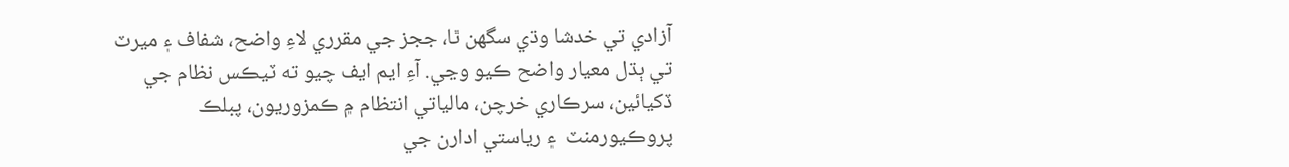آزادي تي خدشا وڌي سگهن ٿا، ججز جي مقرري لاءِ واضح، شفاف ۽ ميرٽ تي ٻڌل معيار واضح ڪيو وڃي. آءِ ايم ايف چيو ته ٽيڪس نظام جي ڏکيائين، سرڪاري خرچن، مالياتي انتظام ۾ ڪمزوريون، پبلڪ پروڪيورمنٽ  ۽ رياستي ادارن جي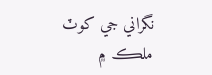نگراني جي کوٽ ملڪ ۾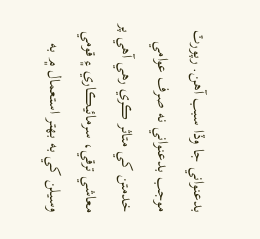بدعنواني جا وڏا سبب آهن. رپورٽ موجب بدعنواني نه صرف عوامي خدمتن کي متاثر ڪري رهي آهي پر معاشي ترقي، سرمائيڪاري ۽ قومي وسيلن کي به بهتر استعمال ۾ به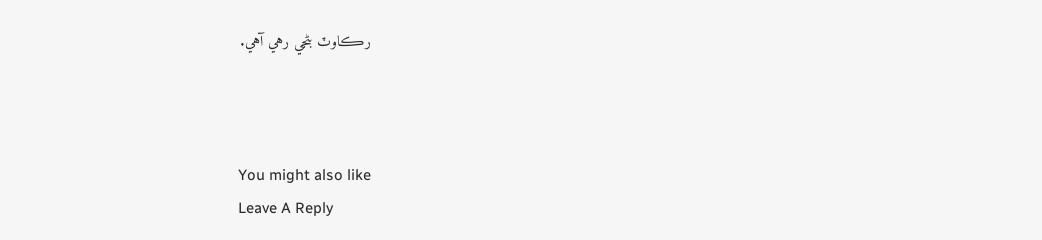رڪاوٽ بڻجي رهي آهي.



You might also like
Leave A Reply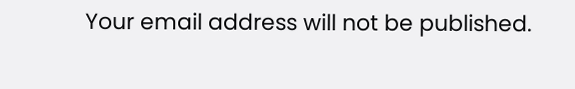Your email address will not be published.